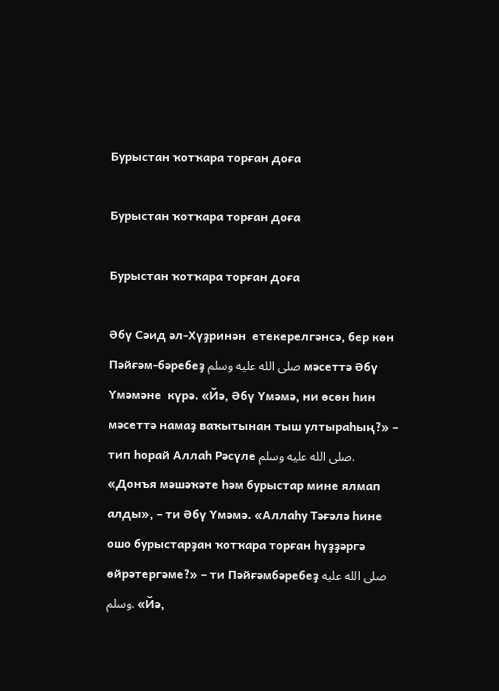Бурыстан ҡотҡара торған доға

Бурыстан ҡотҡара торған доға

Бурыстан ҡотҡара торған доға

Әбү Сәид әл-Хүҙринән  етекерелгәнсә, бер көн Пәйғәм-бәребеҙ صلى الله عليه وسلم мәсеттә Әбү Үмәмәне  күрә. «Йә, Әбү Үмәмә, ни өсөн һин мәсеттә намаҙ ваҡытынан тыш ултыраһың?» – тип һорай Аллаһ Рәсүле صلى الله عليه وسلم. «Донъя мәшәҡәте һәм бурыстар мине ялмап алды», – ти Әбү Үмәмә. «Аллаһу Тәғәлә һине ошо бурыстарҙан ҡотҡара торған һүҙҙәргә өйрәтергәме?» – ти Пәйғәмбәребеҙ صلى الله عليه وسلم. «Йә,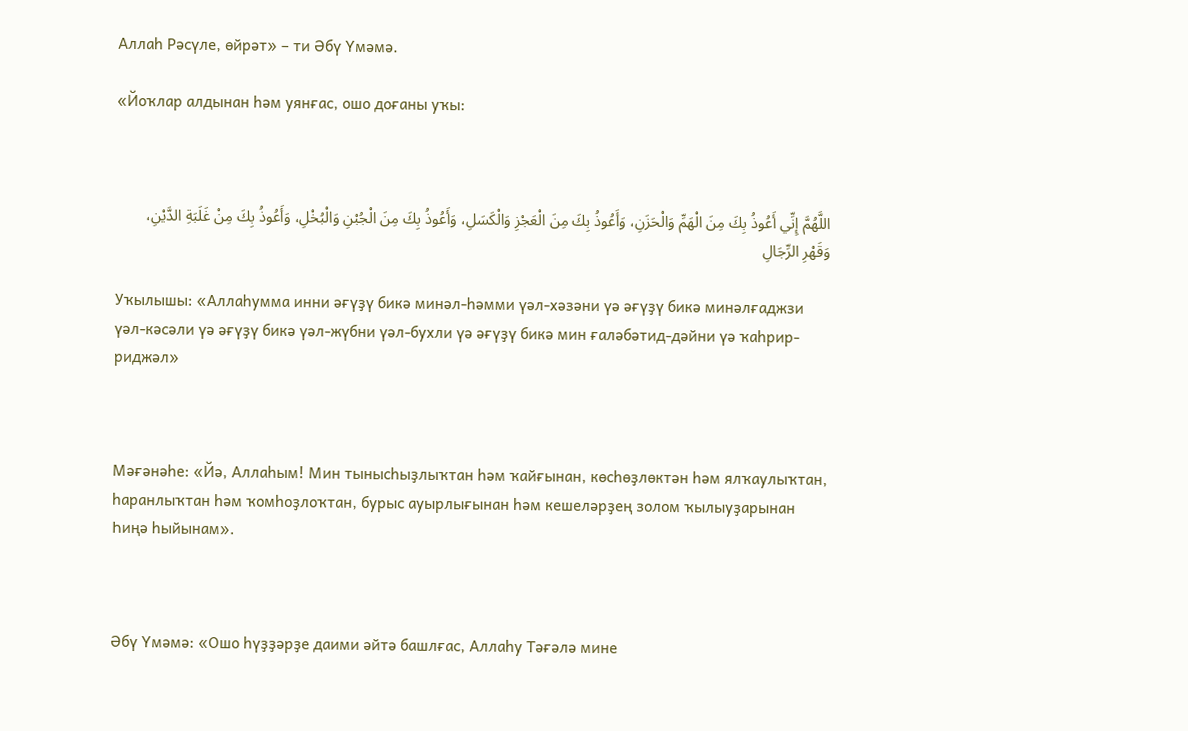Аллаһ Рәсүле, өйрәт» – ти Әбү Үмәмә.

«Йоҡлар алдынан һәм уянғас, ошо доғаны уҡы:



اللَّهُمَّ إِنِّي أَعُوذُ بِكَ مِنَ الْهَمِّ وَالْحَزَنِ، وَأَعُوذُ بِكَ مِنَ الْعَجْزِ وَالْكَسَلِ، وَأَعُوذُ بِكَ مِنَ الْجُبْنِ وَالْبُخْلِ، وَأَعُوذُ بِكَ مِنْ غَلَبَةِ الدَّيْنِ، وَقَهْرِ الرِّجَالِ

Уҡылышы: «Аллаһумма инни әғүҙү бикә минәл-һәмми үәл-хәзәни үә әғүҙү бикә минәлғаджзи үәл-кәсәли үә әғүҙү бикә үәл-жүбни үәл-бухли үә әғүҙү бикә мин ғаләбәтид-дәйни үә ҡаһрир-риджәл»



Мәғәнәһе: «Йә, Аллаһым! Мин тынысһыҙлыҡтан һәм ҡайғынан, көсһөҙлөктән һәм ялҡаулыҡтан, һаранлыҡтан һәм ҡомһоҙлоҡтан, бурыс ауырлығынан һәм кешеләрҙең золом ҡылыуҙарынан Һиңә һыйынам».



Әбү Үмәмә: «Ошо һүҙҙәрҙе даими әйтә башлғас, Аллаһу Тәғәлә мине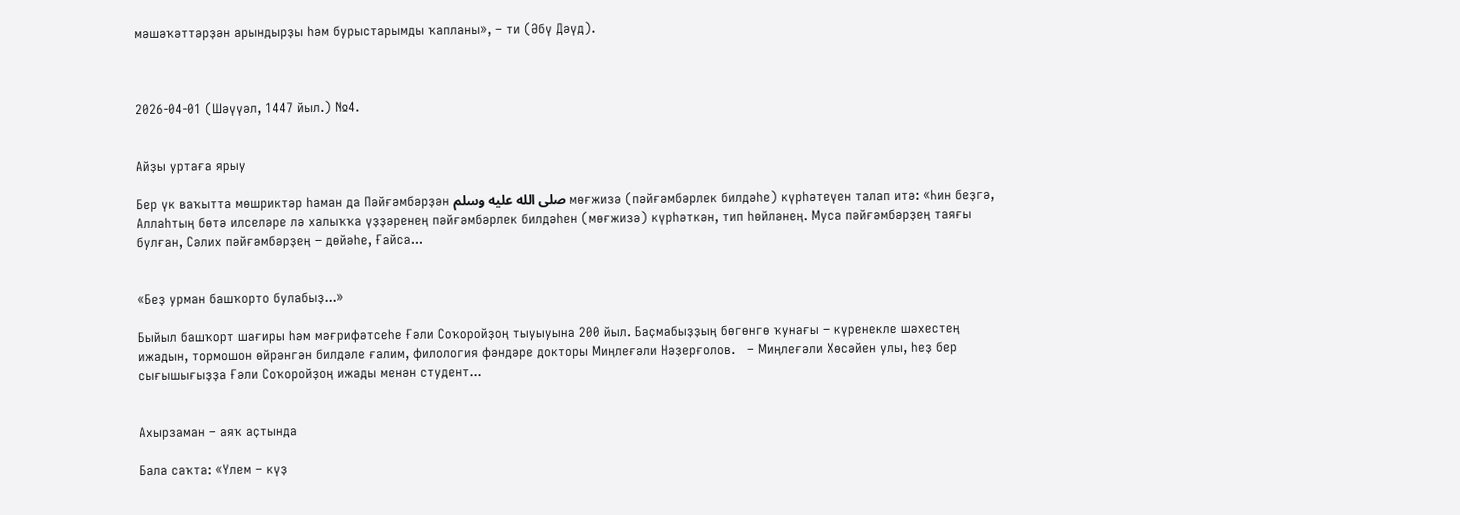мәшәҡәттәрҙән арындырҙы һәм бурыстарымды ҡапланы», – ти (Әбү Дәүд).



2026-04-01 (Шәүүәл, 1447 йыл.) №4.


Айҙы уртаға ярыу

Бер үк ваҡытта мөшриктәр һаман да Пәйғәмбәрҙән صلى الله عليه وسلم мөғжизә (пәйғәмбәрлек билдәһе) күрһәтеүен талап итә: «Һин беҙгә, Аллаһтың бөтә илселәре лә халыҡҡа үҙҙәренең пәйғәмбәрлек билдәһен (мөғжизә) күрһәткән, тип һөйләнең. Муса пәйғәмбәрҙең таяғы булған, Сәлих пәйғәмбәрҙең − дөйәһе, Ғайса...


«Беҙ урман башҡорто булабыҙ...»

Быйыл башҡорт шағиры һәм мәғрифәтсеһе Ғәли Соҡоройҙоң тыуыуына 200 йыл. Баҫмабыҙҙың бөгөнгө ҡунағы − күренекле шәхестең ижадын, тормошон өйрәнгән билдәле ғалим, филология фәндәре докторы Миңлеғәли Нәҙерғолов.   – Миңлеғәли Хөсәйен улы, һеҙ бер сығышығыҙҙа Ғәли Соҡоройҙоң ижады менән студент...


Ахырзаман – аяҡ аҫтында

Бала саҡта: «Үлем – күҙ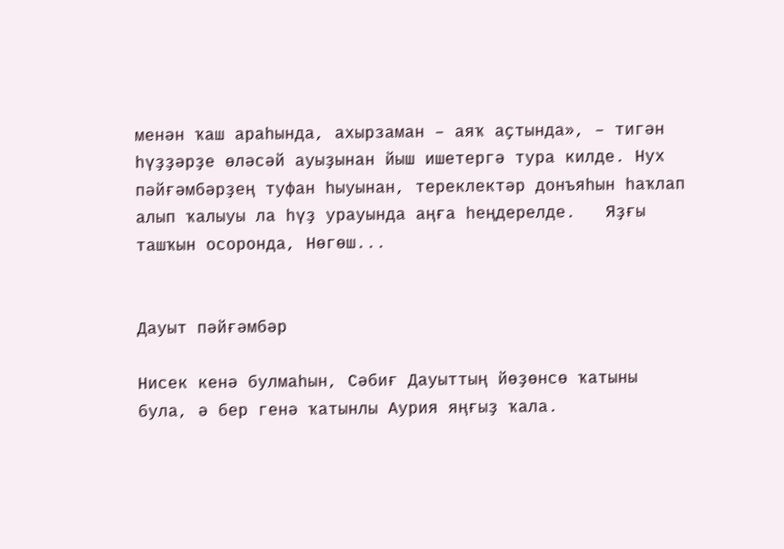менән ҡаш араһында, ахырзаман – аяҡ аҫтында», – тигән һүҙҙәрҙе өләсәй ауыҙынан йыш ишетергә тура килде. Нух пәйғәмбәрҙең туфан һыуынан, тереклектәр донъяһын һаҡлап алып ҡалыуы ла һүҙ урауында аңға һеңдерелде.   Яҙғы ташҡын осоронда, Нөгөш...


Дауыт пәйғәмбәр

Нисек кенә булмаһын, Сәбиғ Дауыттың йөҙөнсө ҡатыны була, ә бер генә ҡатынлы Аурия яңғыҙ ҡала.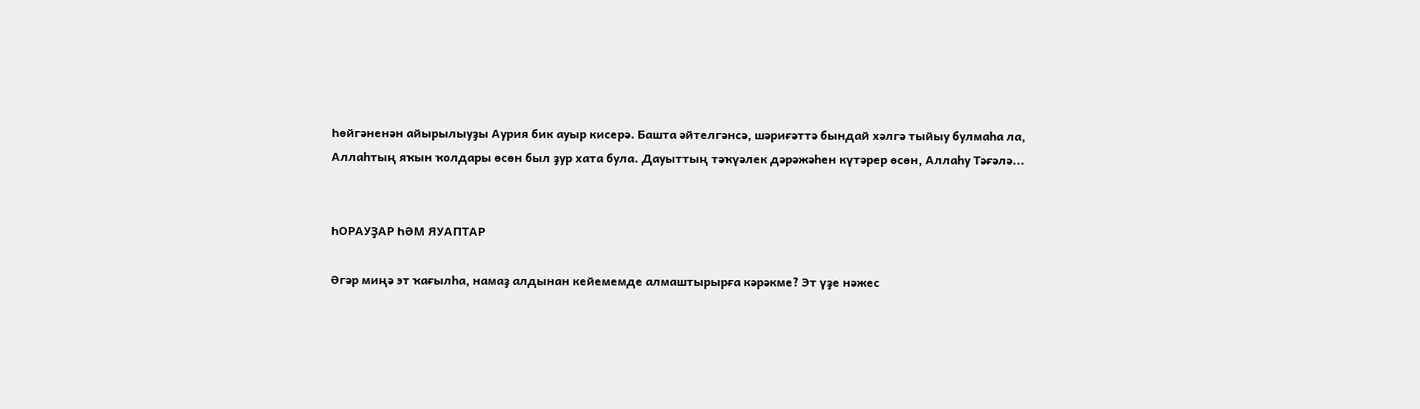Һөйгәненән айырылыуҙы Аурия бик ауыр кисерә. Башта әйтелгәнсә, шәриғәттә бындай хәлгә тыйыу булмаһа ла, Аллаһтың яҡын ҡолдары өсөн был ҙур хата була. Дауыттың тәҡүәлек дәрәжәһен күтәрер өсөн, Аллаһу Тәғәлә...


ҺОРАУҘАР ҺӘМ ЯУАПТАР

Әгәр миңә эт ҡағылһа, намаҙ алдынан кейемемде алмаштырырға кәрәкме? Эт үҙе нәжес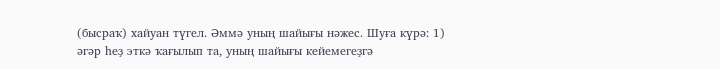(бысраҡ) хайуан түгел. Әммә уның шайығы нәжес. Шуға күрә: 1) әгәр һеҙ эткә ҡағылып та, уның шайығы кейемегеҙгә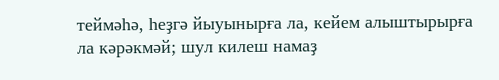теймәһә, һеҙгә йыуынырға ла, кейем алыштырырға ла кәрәкмәй; шул килеш намаҙ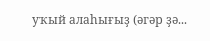уҡый алаһығыҙ (әгәр ҙә...